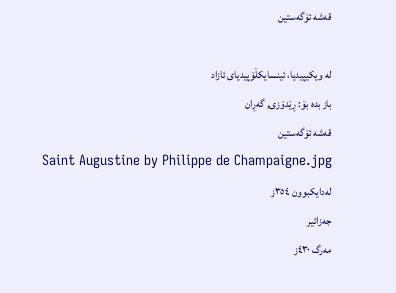قەشە ئۆگەستین

لە ویکیپیدیا، ئینسایکڵۆپیدیای ئازاد
باز بدە بۆ: ڕێدۆزی, گەڕان
قەشە ئۆگەستین
Saint Augustine by Philippe de Champaigne.jpg
لەدایکبوون ٣٥٤ز
جەزائیر
مەرگ ٤٣٠ز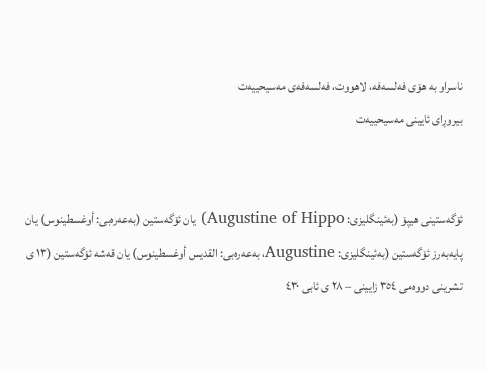ناسراو بە هۆی فەلسەفە، لاهووت، فەلسەفەی مەسیحییەت
بیروڕای ئایینی مەسیحییەت


ئۆگەستینی هیپۆ (بەئینگلیزی: Augustine of Hippo) یان ئۆگەستین (بەعەرەبی: أوغسطينوس) يان پایەبەرز ئۆگەستین (بەئینگلیزی: Augustine، بەعەرەبی: القديس أوغسطينوس) يان قەشە ئۆگەستین (١٣ ی تشرینی دووەمی ٣٥٤ زایینی – ٢٨ ی ئابی ٤٣٠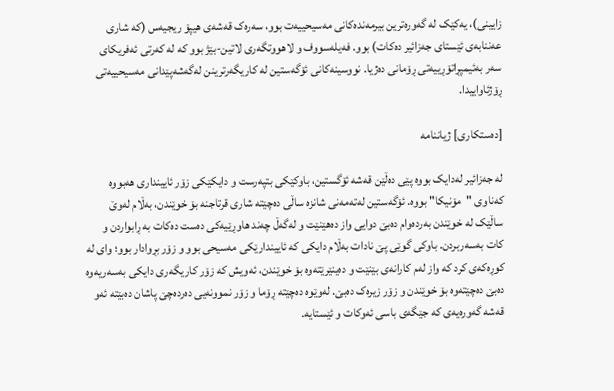زایینی)، یەکێک لە گەورەترین بیرمەندەکانی مەسیحییەت بوو، سەرەک قەشەی هیپۆ ریجیەس (کە شاری عەننابەی ئێستای جەزائیر دەکات) بوو. فەیلەسووف و لاهووتگەری لاتین-بێژ بوو کە لە کەرتی ئەفریکای سەر بەئیمپڕاتۆڕییەتی ڕۆمانی دەژیا. نووسینەکانی ئۆگەستین لە کاریگەرترینن لەگەشەپێدانی مەسیحییەتی ڕۆژئاواییدا.

[دەستکاری] ژیاننامە

لە جەزائیر لەدایک بووە پێی دەڵێن قەشە ئۆگستین، باوکێکی بتپەرست و دایکێکی زۆر ئایینداری هەبووە کەناوی "مۆنیکا" بووە. ئۆگەستین لەتەمەنی شانزە ساڵی دەچێتە شاری قرتاجنە بۆ خوێندن، بەڵام لەوێ ساڵێک لە خوێندن بەردەوام دەبێ دوایی واز دەهێنێت و لەگەڵ چەند هاوڕێیەکی دەست دەکات بە ڕابواردن و کات بەسەربردن. باوکی گوێی پێ نادات بەڵام دایکی کە ئاییندارێکی مەسیحی بوو و زۆر بڕوادار بوو؛ وای لە کوڕەکەی کرد کە واز لەم کارانەی بێنێت و دەینێرێتەوە بۆ خوێندن، ئەویش کە زۆر کاریگەری دایکی بەسەریەوە دەبێ دەچێتەوە بۆ خوێندن و زۆر زیرەک دەبێ. لەوێوە دەچێتە ڕۆما و زۆر نموونەیی دەردەچێ پاشان دەبێتە ئەو قەشە گەورەیەی کە جێگەی باسی ئەوکات و ئێستایە.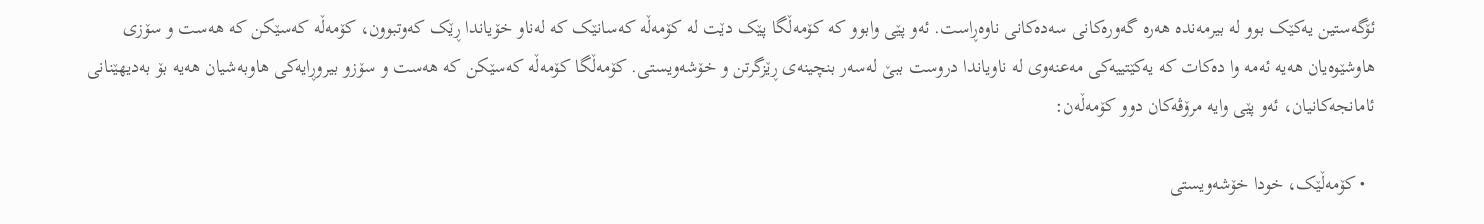ئۆگەستین یەکێک بوو لە بیرمەندە هەرە گەورەکانی سەدەکانی ناوەڕاست. ئەو پێی وابوو کە کۆمەڵگا پێک دێت لە کۆمەڵە کەسانێک کە لەناو خۆیاندا ڕێک کەوتبوون، کۆمەڵە کەسێکن کە هەست و سۆزی هاوشێوەیان هەیە ئەمە وا دەکات کە یەکێتییەکی مەعنەوی لە ناویاندا دروست ببێ لەسەر بنچینەی ڕێزگرتن و خۆشەویستی. کۆمەڵگا کۆمەڵە کەسێکن کە هەست و سۆزو بیروڕایەکی هاوبەشیان هەیە بۆ بەدیهێنانی ئامانجەکانیان، ئەو پێی وایە مرۆڤەکان دوو کۆمەڵەن:

  • کۆمەڵێک، خودا خۆشەویستی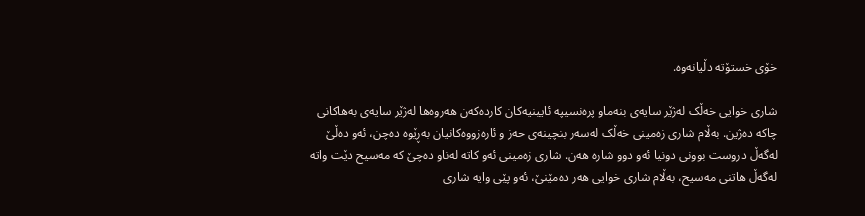خۆی خستۆتە دڵیانەوە.

شاری خوایی خەڵک لەژێر سایەی بنەماو پرەنسیپە ئایینیەکان کاردەکەن هەروەها لەژێر سایەی بەهاکانی چاکە دەژین. بەڵام شاری زەمینی خەڵک لەسەر بنچینەی حەز و ئارەزووەکانیان بەڕێوە دەچن، ئەو دەڵێ لەگەڵ دروست بوونی دونیا ئەو دوو شارە هەن. شاری زەمینی ئەو کاتە لەناو دەچێ کە مەسیح دێت واتە لەگەڵ هاتنی مەسیح، بەڵام شاری خوایی هەر دەمێنێ، ئەو پێی وایە شاری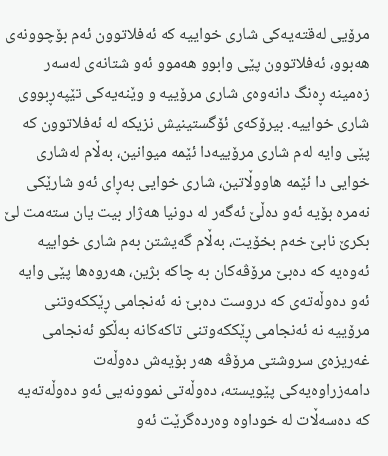مرۆیی لەقتەیەکی شاری خواییە کە ئەفلاتوون ئەم بۆچوونەی هەبوو، ئەفلاتوون پێی وابوو هەموو ئەو شتانەی لەسەر زەمینە ڕەنگ دانەوەی شاری مرۆییە و وێنەیەکی تێپەڕبووی شاری خواییە. بیرۆکەی ئۆگستینیش نزیکە لە ئەفلاتوون کە پێی وایە لەم شاری مرۆییەدا ئێمە میوانین، بەڵام لەشاری خوایی دا ئێمە هاووڵاتین، شاری خوایی بەڕای ئەو شارێکی نەمرە بۆیە ئەو دەڵێ ئەگەر لە دونیا هەژار بیت یان ستەمت لێ بکرێ نابێ خەم بخۆیت، بەڵام گەیشتن بەم شاری خواییە ئەوەیە کە دەبێ مرۆڤەکان بە چاکە بژین، هەروەها پێی وایە ئەو دەوڵەتەی کە دروست دەبێ نە ئەنجامی ڕێککەوتنی مرۆییە نە ئەنجامی ڕێککەوتنی تاکەکانە بەڵکو ئەنجامی غەریزەی سروشتی مرۆڤە هەر بۆیەش دەوڵەت دامەزراوەیەکی پێویستە، دەوڵەتی نموونەیی ئەو دەوڵەتەیە کە دەسەڵات لە خوداوە وەردەگرێت ئەو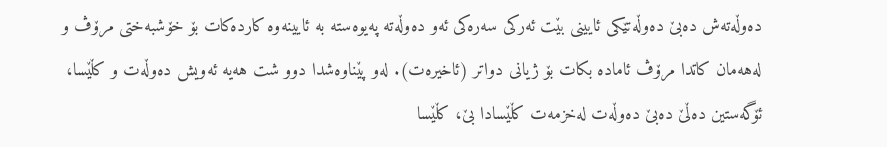دەوڵەتەش دەبێ دەوڵەتێکی ئایینی بێت ئەرکی سەرەکی ئەو دەوڵەتە پەیوەستە بە ئایینەوە کاردەکات بۆ خۆشبەختی مرۆڤ و لەهەمان کاتدا مرۆڤ ئامادە بکات بۆ ژیانی دواتر (ئاخیرەت). لەو پێناوەشدا دوو شت هەیە ئەویش دەوڵەت و کڵێسا، ئۆگەستین دەڵێ دەبێ دەوڵەت لەخزمەت کڵێسادا بێ، کڵێسا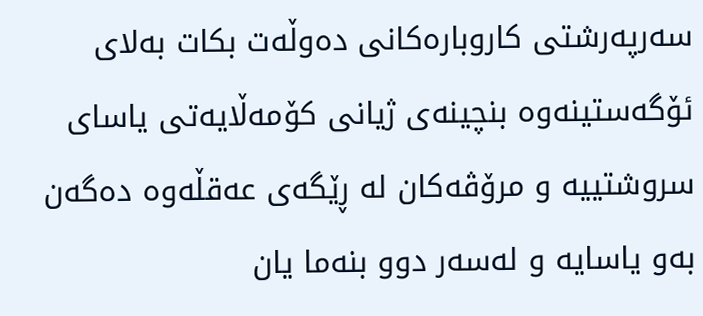سەرپەرشتی کاروبارەکانی دەوڵەت بکات بەلای ئۆگەستینەوە بنچینەی ژیانی کۆمەڵایەتی یاسای سروشتییە و مرۆڤەکان لە ڕێگەی عەقڵەوە دەگەن بەو یاسایە و لەسەر دوو بنەما یان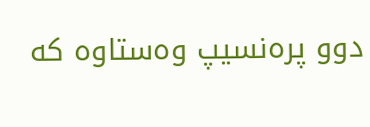دوو پرەنسیپ وەستاوە کە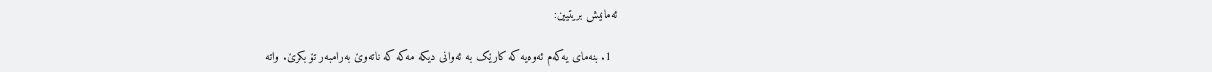ئەمانیش بریتیین:

  1. بنەمای یەکەم ئەوەیە کە کارێک بە ئەوانی دیکە مەکە کە ناتەوێ بەرامبەر تۆ بکرێ. واتە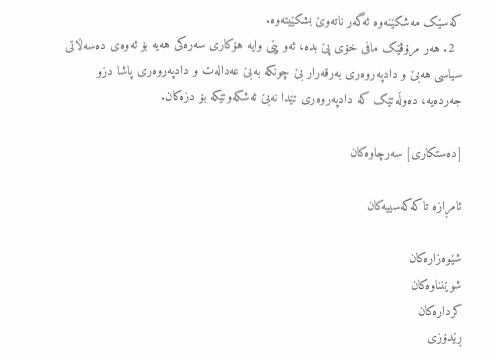کەسێک مەشکێنەوە ئەگەر ناتەوێ بشکێیتەوە.
  2. هەر مرۆڤێک مافی خۆی پێ بدە، ئەو پێی وایە هۆکاری سەرەکی هەیە بۆ ئەوەی دەسەڵاتی سیاسی هەبێ و دادپەروەری بەرقەرار بێ چونکە بەبێ عەدالەت و دادپەروەری پاشا دزو جەردەیە، دەوڵەتێک کە دادپەروەری تێدا نەبێ ئەشکەوتێکە بۆ دزەکان.

[دەستکاری] سەرچاوەکان

ئامڕازە تاکەکەسییەکان

شێوەزارەکان
شوێنناوەکان
کردارەکان
ڕێدۆزی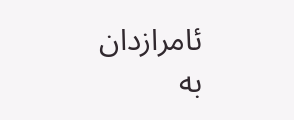ئامرازدان
بە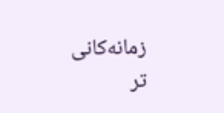زمانەکانی تر